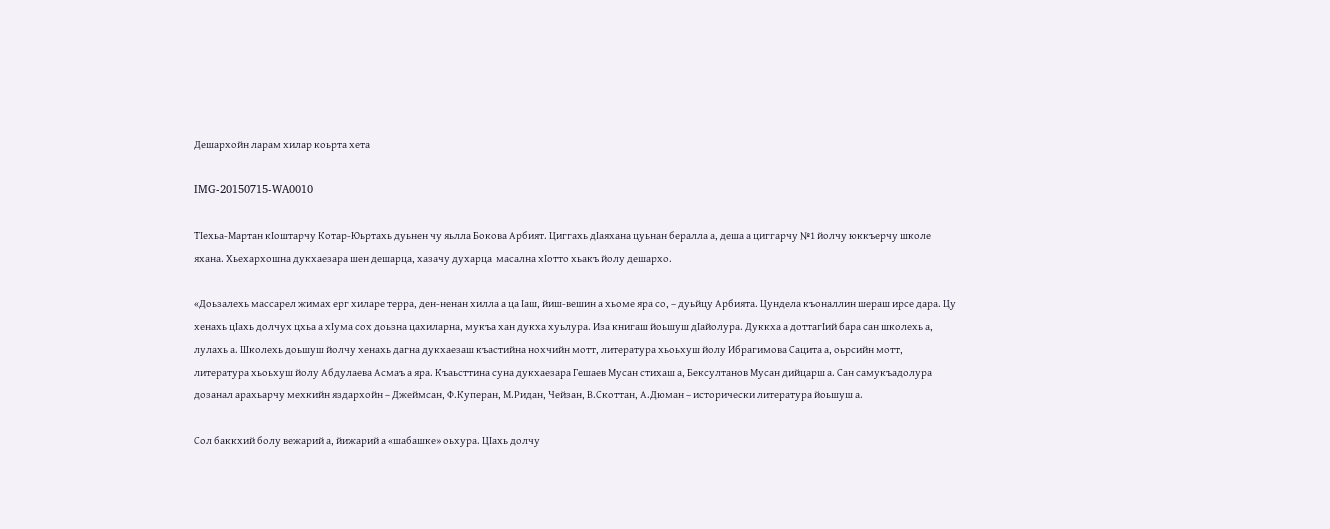Дешархойн ларам хилар коьрта хета

IMG-20150715-WA0010

ТIехьа-Мартан кIоштарчу Котар-Юьртахь дуьнен чу яьлла Бокова Арбият. Циггахь дIаяхана цуьнан бералла а, деша а циггарчу №1 йолчу юккъерчу школе яхана. Хьехархошна дукхаезара шен дешарца, хазачу духарца  масална хIотто хьакъ йолу дешархо.

«Доьзалехь массарел жимах ерг хиларе терра, ден-ненан хилла а ца Iаш, йиш-вешин а хьоме яра со, – дуьйцу Арбията. Цундела къоналлин шераш ирсе дара. Цу хенахь цIахь долчух цхьа а хIума сох доьзна цахиларна, мукъа хан дукха хуьлура. Иза книгаш йоьшуш дIайолура. Дуккха а доттагIий бара сан школехь а, лулахь а. Школехь доьшуш йолчу хенахь дагна дукхаезаш къастийна нохчийн мотт, литература хьоьхуш йолу Ибрагимова Сацита а, оьрсийн мотт, литература хьоьхуш йолу Абдулаева Асмаъ а яра. Къаьсттина суна дукхаезара Гешаев Мусан стихаш а, Бексултанов Мусан дийцарш а. Сан самукъадолура дозанал арахьарчу мехкийн яздархойн – Джеймсан, Ф.Куперан, М.Ридан, Чейзан, В.Скоттан, А.Дюман – исторически литература йоьшуш а.

Сол баккхий болу вежарий а, йижарий а «шабашке» оьхура. ЦIахь долчу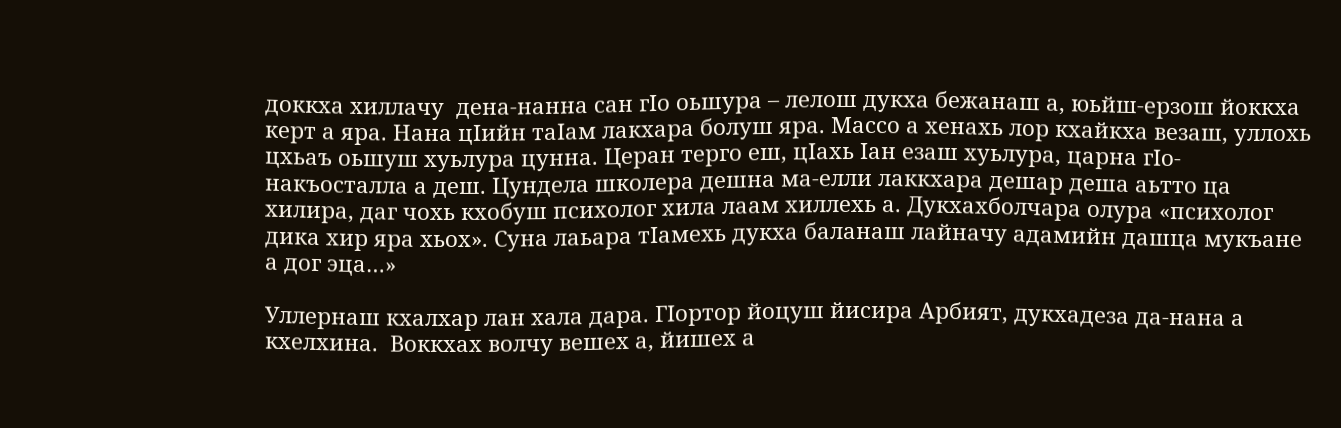доккха хиллачу  дена-нанна сан гIо оьшура – лелош дукха бежанаш а, юьйш-ерзош йоккха керт а яра. Нана цIийн таIам лакхара болуш яра. Массо а хенахь лор кхайкха везаш, уллохь цхьаъ оьшуш хуьлура цунна. Церан терго еш, цIахь Iан езаш хуьлура, царна гIо-накъосталла а деш. Цундела школера дешна ма-елли лаккхара дешар деша аьтто ца хилира, даг чохь кхобуш психолог хила лаам хиллехь а. Дукхахболчара олура «психолог дика хир яра хьох». Суна лаьара тIамехь дукха баланаш лайначу адамийн дашца мукъане а дог эца…»

Уллернаш кхалхар лан хала дара. ГIортор йоцуш йисира Арбият, дукхадеза да-нана а кхелхина.  Воккхах волчу вешех а, йишех а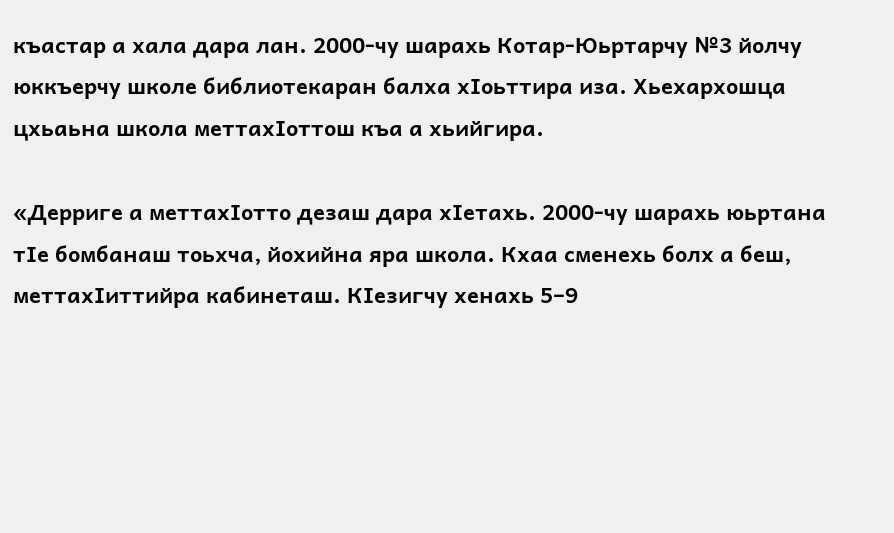къастар а хала дара лан. 2000-чу шарахь Котар-Юьртарчу №3 йолчу юккъерчу школе библиотекаран балха хIоьттира иза. Хьехархошца цхьаьна школа меттахIоттош къа а хьийгира.

«Дерриге а меттахIотто дезаш дара хIетахь. 2000-чу шарахь юьртана тIе бомбанаш тоьхча, йохийна яра школа. Кхаа сменехь болх а беш, меттахIиттийра кабинеташ. КIезигчу хенахь 5–9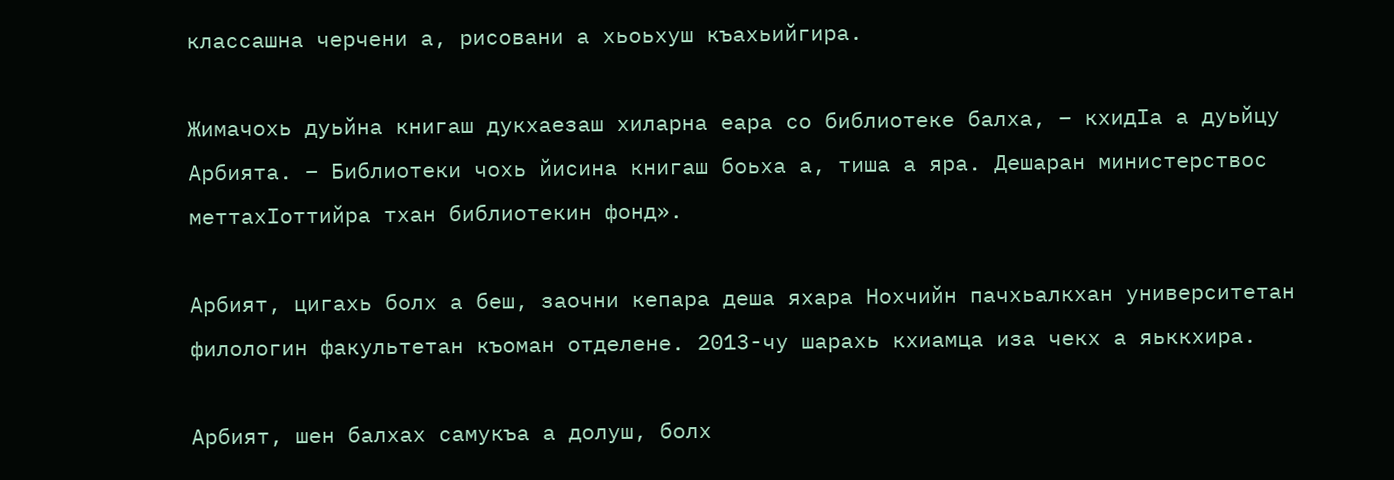классашна черчени а, рисовани а хьоьхуш къахьийгира.

Жимачохь дуьйна книгаш дукхаезаш хиларна еара со библиотеке балха, – кхидIа а дуьйцу Арбията. – Библиотеки чохь йисина книгаш боьха а, тиша а яра. Дешаран министерствос меттахIоттийра тхан библиотекин фонд».

Арбият, цигахь болх а беш, заочни кепара деша яхара Нохчийн пачхьалкхан университетан филологин факультетан къоман отделене. 2013-чу шарахь кхиамца иза чекх а яьккхира.

Арбият, шен балхах самукъа а долуш, болх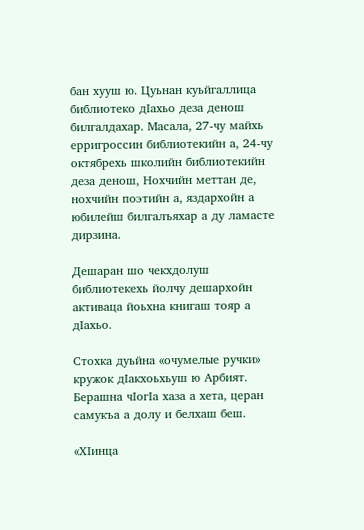бан хууш ю. Цуьнан куьйгаллица библиотеко дIахьо деза денош билгалдахар. Масала, 27-чу майхь ерригроссин библиотекийн а, 24-чу октябрехь школийн библиотекийн  деза денош, Нохчийн меттан де, нохчийн поэтийн а, яздархойн а юбилейш билгалъяхар а ду ламасте дирзина.

Дешаран шо чекхдолуш библиотекехь йолчу дешархойн активаца йоьхна книгаш тояр а дIахьо.

Стохка дуьйна «очумелые ручки» кружок дIакхоьхьуш ю Арбият. Берашна чIогIа хаза а хета, церан самукъа а долу и белхаш беш.

«ХIинца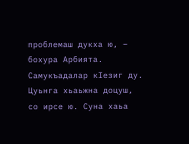проблемаш дукха ю, – бохура Арбията. Самукъадалар кIезиг ду. Цуьнга хьаьжна доцуш, со ирсе ю. Суна хаьа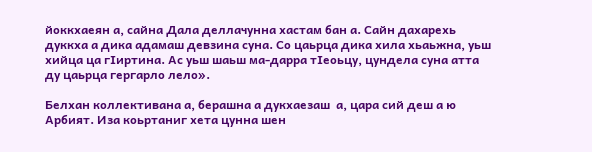йоккхаеян а, сайна Дала деллачунна хастам бан а. Сайн дахарехь дуккха а дика адамаш девзина суна. Со цаьрца дика хила хьаьжна, уьш хийца ца гIиртина. Ас уьш шаьш ма-дарра тIеоьцу, цундела суна атта ду цаьрца гергарло лело».

Белхан коллективана а, берашна а дукхаезаш  а, цара сий деш а ю Арбият. Иза коьртаниг хета цунна шен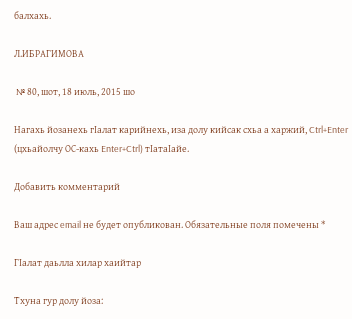балхахь.

Л.ИБРАГИМОВА

 № 80, шот, 18 июль, 2015 шо

Нагахь йозанехь гIалат карийнехь, иза долу кийсак схьа а харжий, Ctrl+Enter (цхьайолчу ОС-кахь Enter+Ctrl) тIатаIайе.

Добавить комментарий

Ваш адрес email не будет опубликован. Обязательные поля помечены *

ГIалат даьлла хилар хаийтар

Тхуна гур долу йоза: